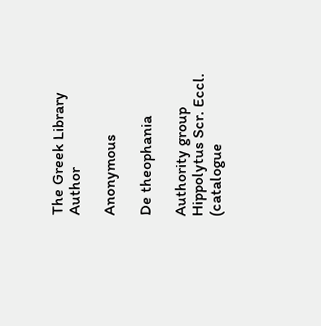The Greek Library Author

Anonymous

De theophania

Authority group
Hippolytus Scr. Eccl. (catalogue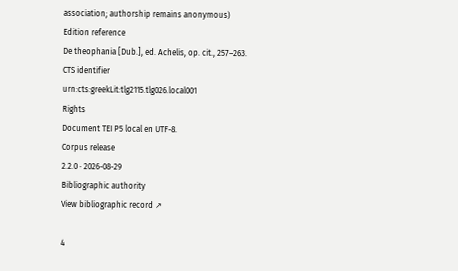association; authorship remains anonymous)
Edition reference
De theophania [Dub.], ed. Achelis, op. cit., 257–263.
CTS identifier
urn:cts:greekLit:tlg2115.tlg026.local001
Rights
Document TEI P5 local en UTF-8.
Corpus release
2.2.0 · 2026-08-29
Bibliographic authority
View bibliographic record ↗

4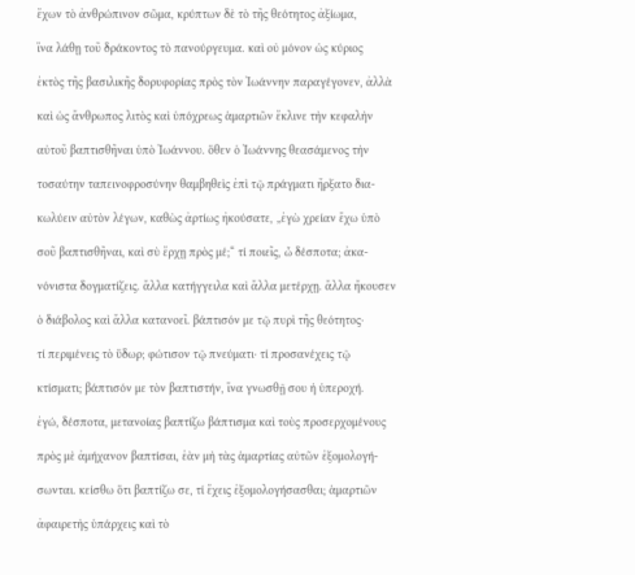ἔχων τὸ ἀνθρώπινον σῶμα, κρύπτων δὲ τὸ τῆς θεότητος ἀξίωμα,

ἵνα λάθῃ τοῦ δράκοντος τὸ πανούργευμα. καὶ οὐ μόνον ὡς κύριος

ἐκτὸς τῆς βασιλικῆς δορυφορίας πρὸς τὸν Ἰωάννην παραγέγονεν, ἀλλὰ

καὶ ὡς ἄνθρωπος λιτὸς καὶ ὑπόχρεως ἁμαρτιῶν ἔκλινε τὴν κεφαλὴν

αὐτοῦ βαπτισθῆναι ὑπὸ Ἰωάννου. ὅθεν ὁ Ἰωάννης θεασάμενος τὴν

τοσαύτην ταπεινοφροσύνην θαμβηθεὶς ἐπὶ τῷ πράγματι ἤρξατο δια-

κωλύειν αὐτὸν λέγων, καθὼς ἀρτίως ἠκούσατε, „ἐγὼ χρείαν ἔχω ὑπὸ

σοῦ βαπτισθῆναι, καὶ σὺ ἔρχῃ πρὸς μέ;“ τί ποιεῖς, ὦ δέσποτα; ἀκα-

νόνιστα δογματίζεις. ἄλλα κατήγγειλα καὶ ἄλλα μετέρχῃ. ἄλλα ἤκουσεν

ὁ διάβολος καὶ ἄλλα κατανοεῖ. βάπτισόν με τῷ πυρὶ τῆς θεότητος·

τί περιμένεις τὸ ὕδωρ; φώτισον τῷ πνεύματι· τί προσανέχεις τῷ

κτίσματι; βάπτισόν με τὸν βαπτιστήν, ἵνα γνωσθῇ σου ἡ ὑπεροχή.

ἐγώ, δέσποτα, μετανοίας βαπτίζω βάπτισμα καὶ τοὺς προσερχομένους

πρὸς μὲ ἀμήχανον βαπτίσαι, ἐὰν μὴ τὰς ἁμαρτίας αὐτῶν ἐξομολογή-

σωνται. κείσθω ὅτι βαπτίζω σε, τί ἔχεις ἐξομολογήσασθαι; ἁμαρτιῶν

ἀφαιρετὴς ὑπάρχεις καὶ τὸ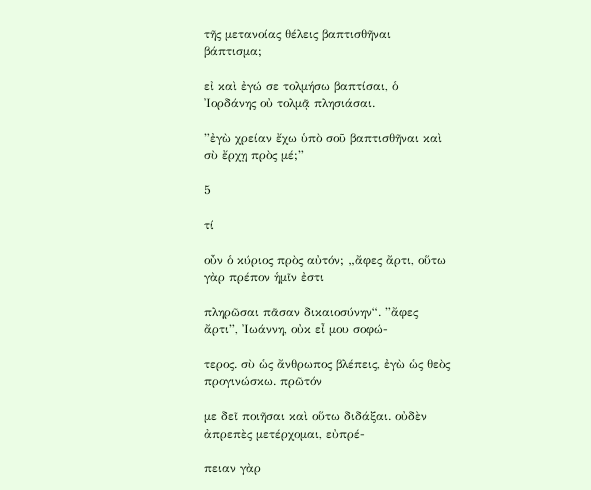τῆς μετανοίας θέλεις βαπτισθῆναι βάπτισμα;

εἰ καὶ ἐγώ σε τολμήσω βαπτίσαι, ὁ Ἰορδάνης οὐ τολμᾷ πλησιάσαι.

”ἐγὼ χρείαν ἔχω ὑπὸ σοῦ βαπτισθῆναι καὶ σὺ ἔρχῃ πρὸς μέ;”

5

τί

οὖν ὁ κύριος πρὸς αὐτόν; „ἄφες ἄρτι, οὕτω γὰρ πρέπον ἡμῖν ἐστι

πληρῶσαι πᾶσαν δικαιοσύνην“. ”ἄφες ἄρτι”, Ἰωάννη, οὐκ εἶ μου σοφώ-

τερος. σὺ ὡς ἄνθρωπος βλέπεις, ἐγὼ ὡς θεὸς προγινώσκω. πρῶτόν

με δεῖ ποιῆσαι καὶ οὕτω διδάξαι. οὐδὲν ἀπρεπὲς μετέρχομαι, εὐπρέ-

πειαν γὰρ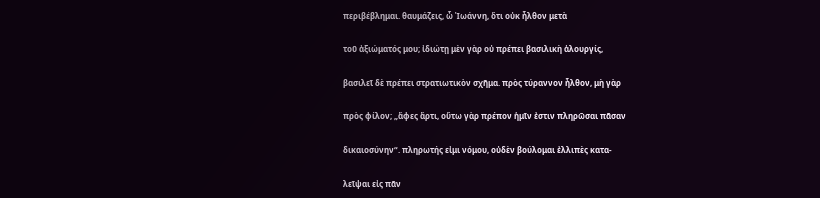περιβέβλημαι. θαυμάζεις, ὦ Ἰωάννη, ὅτι οὐκ ἦλθον μετὰ

τοῦ ἀξιώματός μου; ἰδιώτῃ μὲν γὰρ οὐ πρέπει βασιλικὴ ἁλουργίς,

βασιλεῖ δὲ πρέπει στρατιωτικὸν σχῆμα. πρὸς τύραννον ἦλθον, μὴ γὰρ

πρὸς φίλον; „ἄφες ἄρτι, οὕτω γὰρ πρέπον ἡμῖν ἐστιν πληρῶσαι πᾶσαν

δικαιοσύνην“. πληρωτής εἰμι νόμου, οὐδὲν βούλομαι ἐλλιπὲς κατα-

λεῖψαι εἰς πᾶν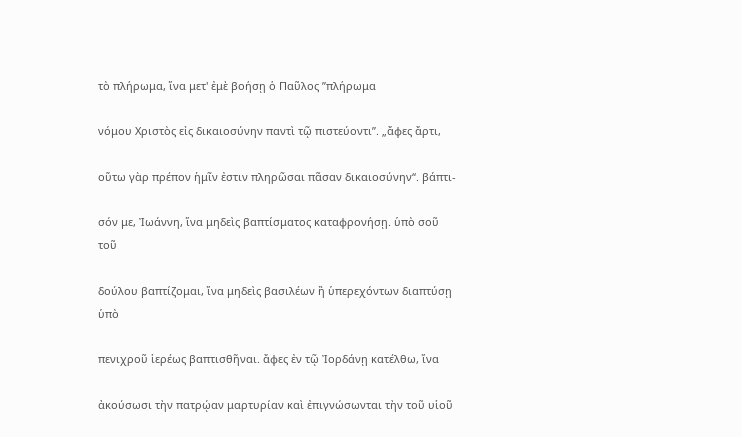τὸ πλήρωμα, ἵνα μετ' ἐμὲ βοήσῃ ὁ Παῦλος ”πλήρωμα

νόμου Χριστὸς εἰς δικαιοσύνην παντὶ τῷ πιστεύοντι”. „ἄφες ἄρτι,

οὕτω γὰρ πρέπον ἡμῖν ἐστιν πληρῶσαι πᾶσαν δικαιοσύνην“. βάπτι-

σόν με, Ἰωάννη, ἵνα μηδεὶς βαπτίσματος καταφρονήσῃ. ὑπὸ σοῦ τοῦ

δούλου βαπτίζομαι, ἵνα μηδεὶς βασιλέων ἢ ὑπερεχόντων διαπτύσῃ ὑπὸ

πενιχροῦ ἱερέως βαπτισθῆναι. ἄφες ἐν τῷ Ἰορδάνῃ κατέλθω, ἵνα

ἀκούσωσι τὴν πατρῴαν μαρτυρίαν καὶ ἐπιγνώσωνται τὴν τοῦ υἱοῦ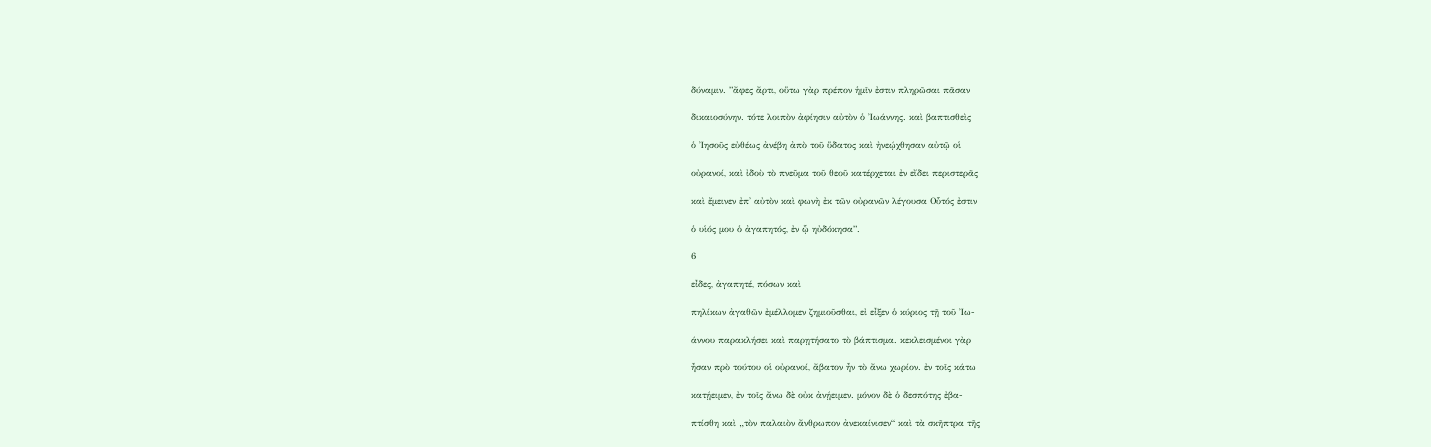δύναμιν. ”ἄφες ἄρτι, οὕτω γὰρ πρέπον ἡμῖν ἐστιν πληρῶσαι πᾶσαν

δικαιοσύνην. τότε λοιπὸν ἀφίησιν αὐτὸν ὁ Ἰωάννης. καὶ βαπτισθεὶς

ὁ Ἰησοῦς εὐθέως ἀνέβη ἀπὸ τοῦ ὕδατος καὶ ἠνεῴχθησαν αὐτῷ οἱ

οὐρανοί, καὶ ἰδοὺ τὸ πνεῦμα τοῦ θεοῦ κατέρχεται ἐν εἴδει περιστερᾶς

καὶ ἔμεινεν ἐπ' αὐτὸν καὶ φωνὴ ἐκ τῶν οὐρανῶν λέγουσα Οὗτός ἐστιν

ὁ υἱός μου ὁ ἀγαπητός, ἐν ᾧ ηὐδόκησα”.

6

εἶδες, ἀγαπητέ, πόσων καὶ

πηλίκων ἀγαθῶν ἐμέλλομεν ζημιοῦσθαι, εἰ εἶξεν ὁ κύριος τῇ τοῦ Ἰω-

άννου παρακλήσει καὶ παρῃτήσατο τὸ βάπτισμα. κεκλεισμένοι γὰρ

ἦσαν πρὸ τούτου οἱ οὐρανοί, ἄβατον ἦν τὸ ἄνω χωρίον. ἐν τοῖς κάτω

κατῄειμεν, ἐν τοῖς ἄνω δὲ οὐκ ἀνῄειμεν. μόνον δὲ ὁ δεσπότης ἐβα-

πτίσθη καὶ „τὸν παλαιὸν ἄνθρωπον ἀνεκαίνισεν“ καὶ τὰ σκῆπτρα τῆς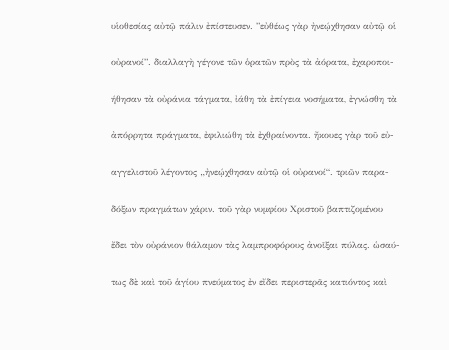υἱοθεσίας αὐτῷ πάλιν ἐπίστευσεν. ”εὐθέως γὰρ ἠνεῴχθησαν αὐτῷ οἱ

οὐρανοί”. διαλλαγὴ γέγονε τῶν ὁρατῶν πρὸς τὰ ἀόρατα, ἐχαροποι-

ήθησαν τὰ οὐράνια τάγματα, ἰάθη τὰ ἐπίγεια νοσήματα, ἐγνώσθη τὰ

ἀπόρρητα πράγματα, ἐφιλιώθη τὰ ἐχθραίνοντα. ἤκουες γὰρ τοῦ εὐ-

αγγελιστοῦ λέγοντος „ἠνεῴχθησαν αὐτῷ οἱ οὐρανοί“. τριῶν παρα-

δόξων πραγμάτων χάριν. τοῦ γὰρ νυμφίου Χριστοῦ βαπτιζομένου

ἔδει τὸν οὐράνιον θάλαμον τὰς λαμπροφόρους ἀνοῖξαι πύλας. ὡσαύ-

τως δὲ καὶ τοῦ ἁγίου πνεύματος ἐν εἴδει περιστερᾶς κατιόντος καὶ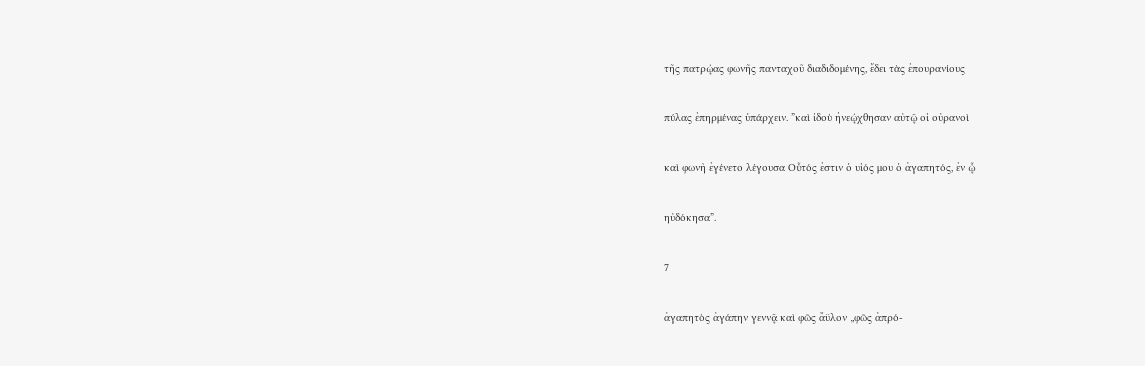τῆς πατρῴας φωνῆς πανταχοῦ διαδιδομένης, ἔδει τὰς ἐπουρανίους

πύλας ἐπηρμένας ὑπάρχειν. ”καὶ ἰδοὺ ἠνεῴχθησαν αὐτῷ οἱ οὐρανοὶ

καὶ φωνὴ ἐγένετο λέγουσα Οὗτός ἐστιν ὁ υἱός μου ὁ ἀγαπητός, ἐν ᾧ

ηὐδόκησα”.

7

ἀγαπητὸς ἀγάπην γεννᾷ καὶ φῶς ἄϋλον „φῶς ἀπρό-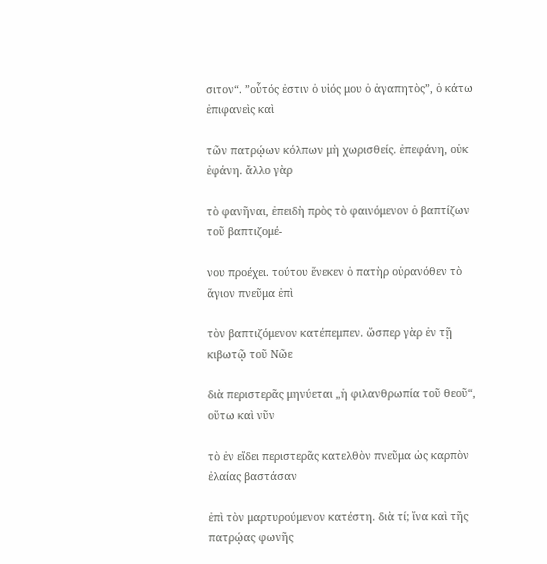σιτον“. ”οὗτός ἐστιν ὁ υἱός μου ὁ ἀγαπητὸς”, ὁ κάτω ἐπιφανεὶς καὶ

τῶν πατρῴων κόλπων μὴ χωρισθείς. ἐπεφάνη, οὐκ ἐφάνη. ἄλλο γὰρ

τὸ φανῆναι, ἐπειδὴ πρὸς τὸ φαινόμενον ὁ βαπτίζων τοῦ βαπτιζομέ-

νου προέχει. τούτου ἕνεκεν ὁ πατὴρ οὐρανόθεν τὸ ἅγιον πνεῦμα ἐπὶ

τὸν βαπτιζόμενον κατέπεμπεν. ὥσπερ γὰρ ἐν τῇ κιβωτῷ τοῦ Νῶε

διὰ περιστερᾶς μηνύεται „ἡ φιλανθρωπία τοῦ θεοῦ“, οὕτω καὶ νῦν

τὸ ἐν εἴδει περιστερᾶς κατελθὸν πνεῦμα ὡς καρπὸν ἐλαίας βαστάσαν

ἐπὶ τὸν μαρτυρούμενον κατέστη. διὰ τί; ἵνα καὶ τῆς πατρῴας φωνῆς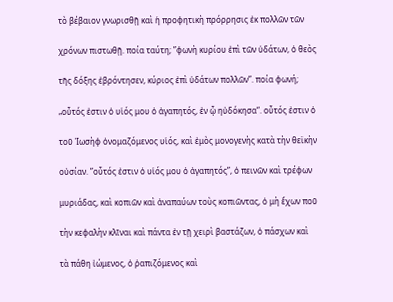τὸ βέβαιον γνωρισθῇ καὶ ἡ προφητικὴ πρόρρησις ἐκ πολλῶν τῶν

χρόνων πιστωθῇ. ποία ταύτη; ”φωνὴ κυρίου ἐπὶ τῶν ὑδάτων, ὁ θεὸς

τῆς δόξης ἐβρόντησεν, κύριος ἐπὶ ὑδάτων πολλῶν”. ποία φωνή;

„οὗτός ἐστιν ὁ υἱός μου ὁ ἀγαπητός, ἐν ᾧ ηὐδόκησα“. οὗτός ἐστιν ὁ

τοῦ Ἰωσὴφ ὀνομαζόμενος υἱός, καὶ ἐμὸς μονογενὴς κατὰ τὴν θεϊκὴν

οὐσίαν. ”οὗτός ἐστιν ὁ υἱός μου ὁ ἀγαπητός”, ὁ πεινῶν καὶ τρέφων

μυριάδας, καὶ κοπιῶν καὶ ἀναπαύων τοὺς κοπιῶντας, ὁ μὴ ἔχων ποῦ

τὴν κεφαλὴν κλῖναι καὶ πάντα ἐν τῇ χειρὶ βαστάζων, ὁ πάσχων καὶ

τὰ πάθη ἰώμενος, ὁ ῥαπιζόμενος καὶ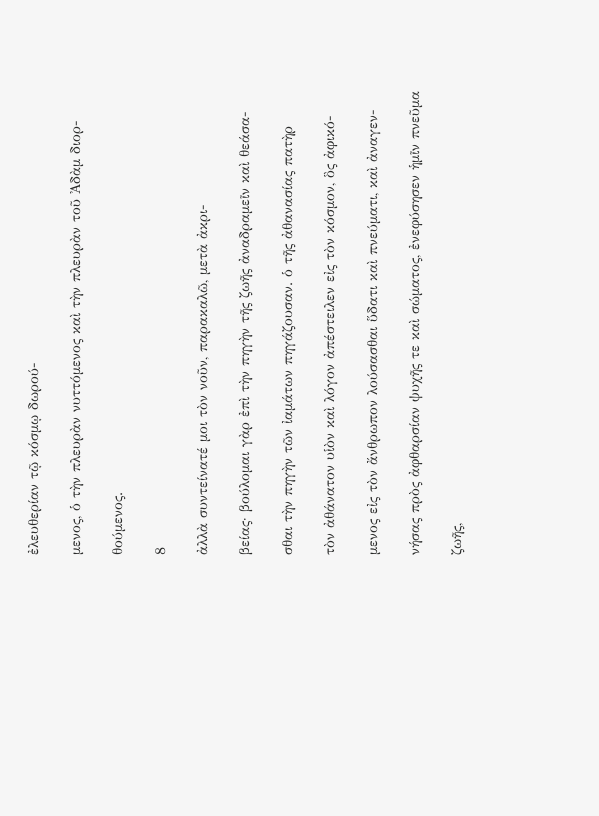ἐλευθερίαν τῷ κόσμῳ δωρού-

μενος, ὁ τὴν πλευρὰν νυττόμενος καὶ τὴν πλευρὰν τοῦ Ἀδὰμ διορ-

θούμενος.

8

ἀλλὰ συντείνατέ μοι τὸν νοῦν, παρακαλῶ, μετὰ ἀκρι-

βείας· βούλομαι γὰρ ἐπὶ τὴν πηγὴν τῆς ζωῆς ἀναδραμεῖν καὶ θεάσα-

σθαι τὴν πηγὴν τῶν ἰαμάτων πηγάζουσαν. ὁ τῆς ἀθανασίας πατὴρ

τὸν ἀθάνατον υἱὸν καὶ λόγον ἀπέστειλεν εἰς τὸν κόσμον, ὃς ἀφικό-

μενος εἰς τὸν ἄνθρωπον λούσασθαι ὕδατι καὶ πνεύματι, καὶ ἀναγεν-

νήσας πρὸς ἀφθαρσίαν ψυχῆς τε καὶ σώματος, ἐνεφύσησεν ἡμῖν πνεῦμα

ζωῆς,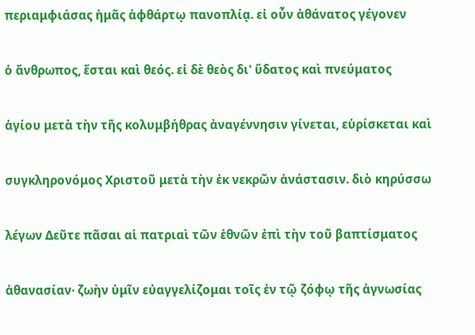περιαμφιάσας ἡμᾶς ἀφθάρτῳ πανοπλίᾳ. εἰ οὖν ἀθάνατος γέγονεν

ὁ ἄνθρωπος, ἔσται καὶ θεός. εἰ δὲ θεὸς δι' ὕδατος καὶ πνεύματος

ἁγίου μετὰ τὴν τῆς κολυμβήθρας ἀναγέννησιν γίνεται, εὑρίσκεται καὶ

συγκληρονόμος Χριστοῦ μετὰ τὴν ἐκ νεκρῶν ἀνάστασιν. διὸ κηρύσσω

λέγων Δεῦτε πᾶσαι αἱ πατριαὶ τῶν ἐθνῶν ἐπὶ τὴν τοῦ βαπτίσματος

ἀθανασίαν· ζωὴν ὑμῖν εὐαγγελίζομαι τοῖς ἐν τῷ ζόφῳ τῆς ἀγνωσίας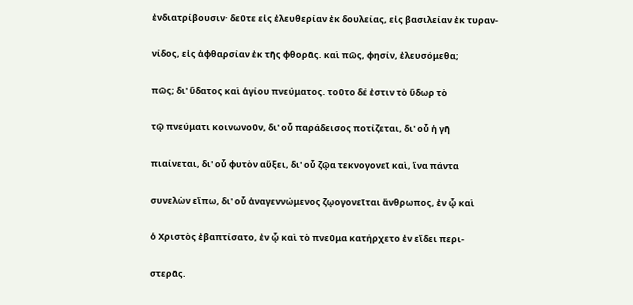ἐνδιατρίβουσιν· δεῦτε εἰς ἐλευθερίαν ἐκ δουλείας, εἰς βασιλείαν ἐκ τυραν-

νίδος, εἰς ἀφθαρσίαν ἐκ τῆς φθορᾶς. καὶ πῶς, φησίν, ἐλευσόμεθα;

πῶς; δι' ὕδατος καὶ ἁγίου πνεύματος. τοῦτο δέ ἐστιν τὸ ὕδωρ τὸ

τῷ πνεύματι κοινωνοῦν, δι' οὗ παράδεισος ποτίζεται, δι' οὗ ἡ γῆ

πιαίνεται, δι' οὗ φυτὸν αὔξει, δι' οὗ ζῷα τεκνογονεῖ καὶ, ἵνα πάντα

συνελὼν εἴπω, δι' οὗ ἀναγεννώμενος ζῳογονεῖται ἄνθρωπος, ἐν ᾧ καὶ

ὁ Χριστὸς ἐβαπτίσατο, ἐν ᾧ καὶ τὸ πνεῦμα κατήρχετο ἐν εἴδει περι-

στερᾶς.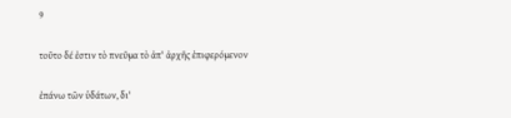9

τοῦτο δέ ἐστιν τὸ πνεῦμα τὸ ἀπ' ἀρχῆς ἐπιφερόμενον

ἐπάνω τῶν ὑδάτων, δι'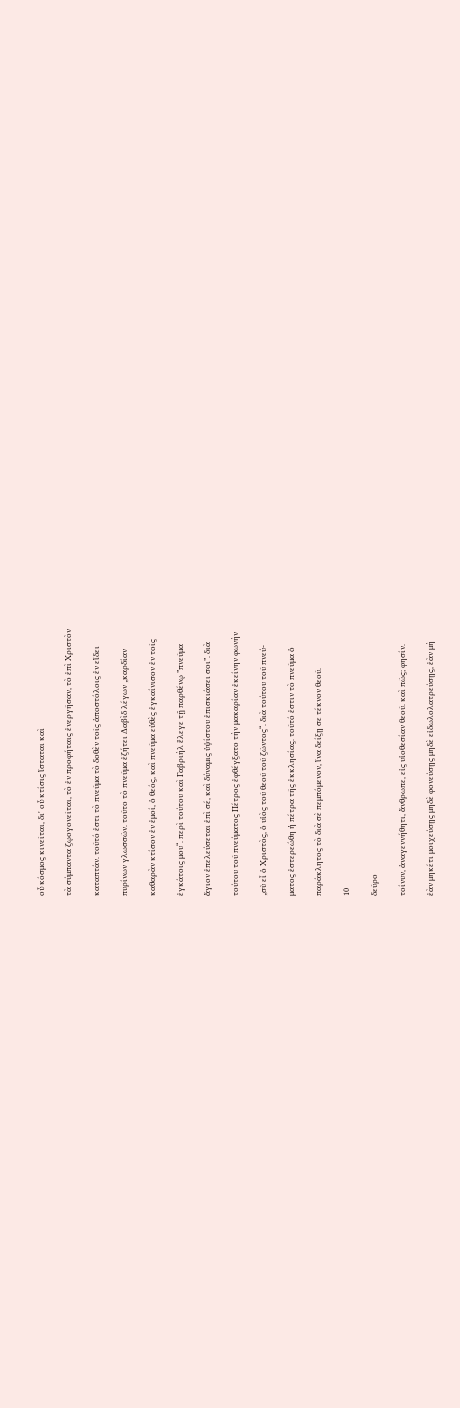οὗ κόσμος κινεῖται, δι' οὗ κτίσις ἵσταται καὶ

τὰ σύμπαντα ζῳογονεῖται, τὸ ἐν προφήταις ἐνεργῆσαν, τὸ ἐπὶ Χριστὸν

καταπτάν. τοῦτό ἐστι τὸ πνεῦμα τὸ δοθὲν τοῖς ἀποστόλοις ἐν εἴδει

πυρίνων γλωσσῶν. τοῦτο τὸ πνεῦμα ἐζήτει Δαβὶδ λέγων „καρδίαν

καθαρὰν κτίσον ἐν ἐμοί, ὁ θεός, καὶ πνεῦμα εὐθὲς ἐγκαίνισον ἐν τοῖς

ἐγκάτοις μου“. περὶ τούτου καὶ Γαβριὴλ ἔλεγε τῇ παρθένῳ ”πνεῦμα

ἅγιον ἐπελεύσεται ἐπὶ σέ, καὶ δύναμις ὑψίστου ἐπισκιάσει σοι”. διὰ

τούτου τοῦ πνεύματος Πέτρος ἐφθέγξατο τὴν μακαρίαν ἐκείνην φωνὴν

„σὺ εἶ ὁ Χριστὸς, ὁ υἱὸς τοῦ θεοῦ τοῦ ζῶντος“. διὰ τούτου τοῦ πνεύ-

ματος ἐστερεώθη ἡ πέτρα τῆς ἐκκλησίας. τοῦτό ἐστιν τὸ πνεῦμα ὁ

παράκλητος τὸ διὰ σὲ πεμπόμενον, ἵνα δείξῃ σε τέκνον θεοῦ.

10

δεῦρο

τοίνυν, ἀναγεννήθητι, ἄνθρωπε, εἰς υἱοθεσίαν θεοῦ. καὶ πῶς; φησίν.

ἐὰν μηκέτι μοιχεύσῃς μηδὲ φονεύσῃς μηδὲ εἰδωλολατρεύσῃς, ἐὰν μὴ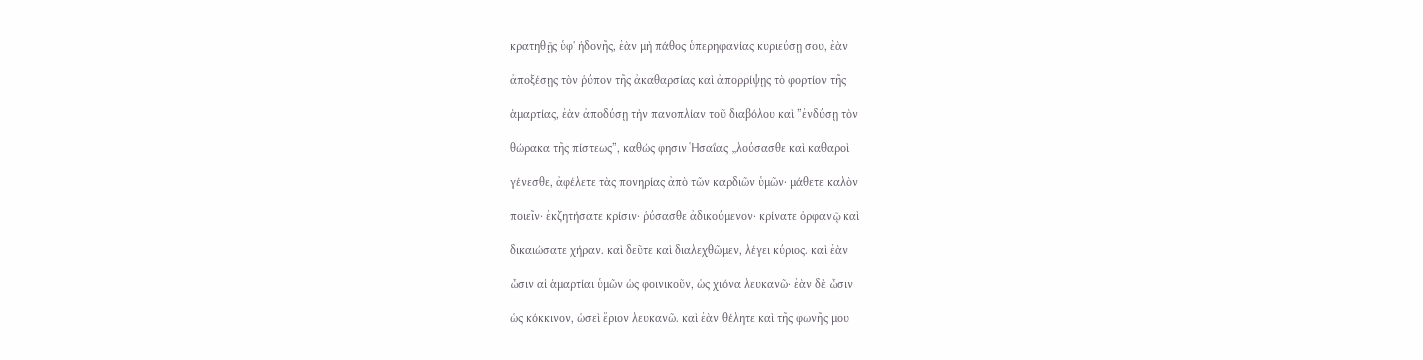κρατηθῇς ὑφ' ἡδονῆς, ἐὰν μὴ πάθος ὑπερηφανίας κυριεύσῃ σου, ἐὰν

ἀποξέσῃς τὸν ῥύπον τῆς ἀκαθαρσίας καὶ ἀπορρίψῃς τὸ φορτίον τῆς

ἁμαρτίας, ἐὰν ἀποδύσῃ τὴν πανοπλίαν τοῦ διαβόλου καὶ ”ἐνδύσῃ τὸν

θώρακα τῆς πίστεως”, καθώς φησιν Ἡσαΐας „λούσασθε καὶ καθαροὶ

γένεσθε, ἀφέλετε τὰς πονηρίας ἀπὸ τῶν καρδιῶν ὑμῶν· μάθετε καλὸν

ποιεῖν· ἐκζητήσατε κρίσιν· ῥύσασθε ἀδικούμενον· κρίνατε ὀρφανῷ καὶ

δικαιώσατε χήραν. καὶ δεῦτε καὶ διαλεχθῶμεν, λέγει κύριος. καὶ ἐὰν

ὦσιν αἱ ἁμαρτίαι ὑμῶν ὡς φοινικοῦν, ὡς χιόνα λευκανῶ· ἐὰν δὲ ὦσιν

ὡς κόκκινον, ὡσεὶ ἔριον λευκανῶ. καὶ ἐὰν θέλητε καὶ τῆς φωνῆς μου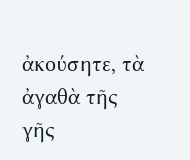ἀκούσητε, τὰ ἀγαθὰ τῆς γῆς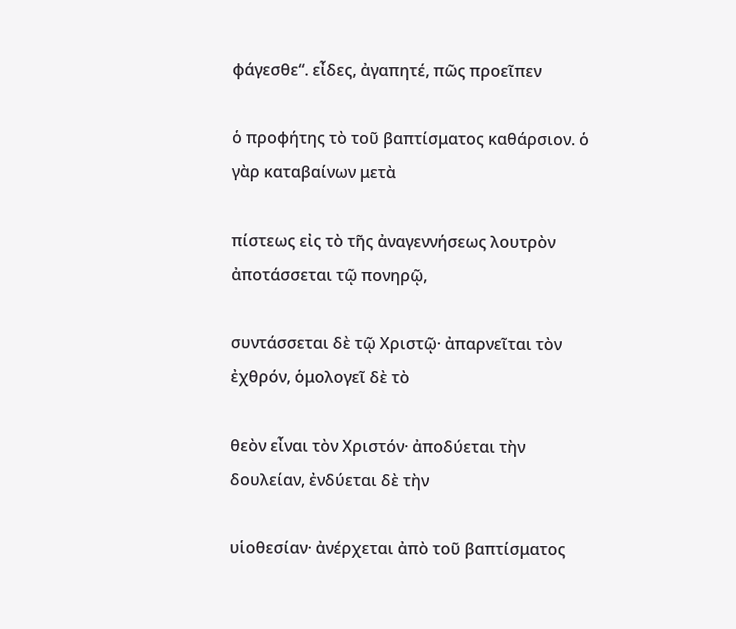φάγεσθε“. εἶδες, ἀγαπητέ, πῶς προεῖπεν

ὁ προφήτης τὸ τοῦ βαπτίσματος καθάρσιον. ὁ γὰρ καταβαίνων μετὰ

πίστεως εἰς τὸ τῆς ἀναγεννήσεως λουτρὸν ἀποτάσσεται τῷ πονηρῷ,

συντάσσεται δὲ τῷ Χριστῷ· ἀπαρνεῖται τὸν ἐχθρόν, ὁμολογεῖ δὲ τὸ

θεὸν εἶναι τὸν Χριστόν· ἀποδύεται τὴν δουλείαν, ἐνδύεται δὲ τὴν

υἱοθεσίαν· ἀνέρχεται ἀπὸ τοῦ βαπτίσματος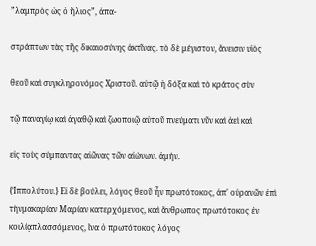”λαμπρὸς ὡς ὁ ἥλιος”, ἀπα-

στράπτων τὰς τῆς δικαιοσύνης ἀκτῖνας. τὸ δὲ μέγιστον, ἄνεισιν υἱὸς

θεοῦ καὶ συγκληρονόμος Χριστοῦ. αὐτῷ ἡ δόξα καὶ τὸ κράτος σὺν

τῷ παναγίῳ καὶ ἀγαθῷ καὶ ζωοποιῷ αὐτοῦ πνεύματι νῦν καὶ ἀεὶ καὶ

εἰς τοὺς σύμπαντας αἰῶνας τῶν αἰώνων. ἀμήν.

{Ἱππολύτου.} Εἰ δὲ βούλει, λόγος θεοῦ ἦν πρωτότοκος, ἀπ' οὐρανῶν ἐπὶ τὴνμακαρίαν Μαρίαν κατερχόμενος, καὶ ἄνθρωπος πρωτότοκος ἐν κοιλίᾳπλασσόμενος, ἵνα ὁ πρωτότοκος λόγος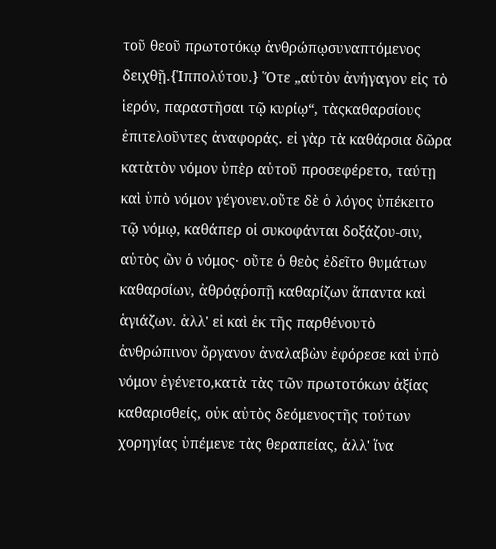τοῦ θεοῦ πρωτοτόκῳ ἀνθρώπῳσυναπτόμενος δειχθῇ.{Ἱππολύτου.} Ὅτε „αὐτὸν ἀνήγαγον εἰς τὸ ἱερόν, παραστῆσαι τῷ κυρίῳ“, τὰςκαθαρσίους ἐπιτελοῦντες ἀναφοράς. εἰ γὰρ τὰ καθάρσια δῶρα κατὰτὸν νόμον ὑπὲρ αὐτοῦ προσεφέρετο, ταύτῃ καὶ ὑπὸ νόμον γέγονεν.οὔτε δὲ ὁ λόγος ὑπέκειτο τῷ νόμῳ, καθάπερ οἱ συκοφάνται δοξάζου-σιν, αὐτὸς ὢν ὁ νόμος· οὔτε ὁ θεὸς ἐδεῖτο θυμάτων καθαρσίων, ἀθρόᾳῥοπῇ καθαρίζων ἅπαντα καὶ ἁγιάζων. ἀλλ' εἰ καὶ ἐκ τῆς παρθένουτὸ ἀνθρώπινον ὄργανον ἀναλαβὼν ἐφόρεσε καὶ ὑπὸ νόμον ἐγένετο,κατὰ τὰς τῶν πρωτοτόκων ἀξίας καθαρισθείς, οὐκ αὐτὸς δεόμενοςτῆς τούτων χορηγίας ὑπέμενε τὰς θεραπείας, ἀλλ' ἵνα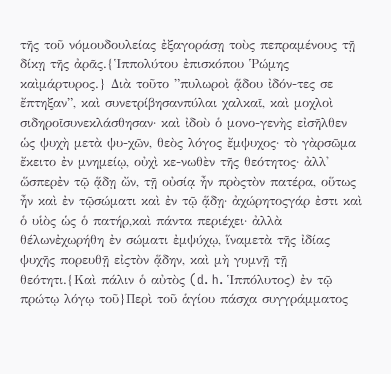τῆς τοῦ νόμουδουλείας ἐξαγοράσῃ τοὺς πεπραμένους τῇ δίκῃ τῆς ἀρᾶς.{Ἱππολύτου ἐπισκόπου Ῥώμης καὶμάρτυρος.} Διὰ τοῦτο ”πυλωροὶ ᾅδου ἰδόν-τες σε ἔπτηξαν”, καὶ συνετρίβησανπύλαι χαλκαῖ, καὶ μοχλοὶ σιδηροῖσυνεκλάσθησαν· καὶ ἰδοὺ ὁ μονο-γενὴς εἰσῆλθεν ὡς ψυχὴ μετὰ ψυ-χῶν, θεὸς λόγος ἔμψυχος· τὸ γὰρσῶμα ἔκειτο ἐν μνημείῳ, οὐχὶ κε-νωθὲν τῆς θεότητος· ἀλλ' ὥσπερἐν τῷ ᾅδῃ ὤν, τῇ οὐσίᾳ ἦν πρὸςτὸν πατέρα, οὕτως ἦν καὶ ἐν τῷσώματι καὶ ἐν τῷ ᾅδῃ· ἀχώρητοςγάρ ἐστι καὶ ὁ υἱὸς ὡς ὁ πατήρ,καὶ πάντα περιέχει· ἀλλὰ θέλωνἐχωρήθη ἐν σώματι ἐμψύχῳ, ἵναμετὰ τῆς ἰδίας ψυχῆς πορευθῇ εἰςτὸν ᾅδην, καὶ μὴ γυμνῇ τῇ θεότητι.{Καὶ πάλιν ὁ αὐτὸς (d. h. Ἱππόλυτος) ἐν τῷ πρώτῳ λόγῳ τοῦ}Περὶ τοῦ ἁγίου πάσχα συγγράμματος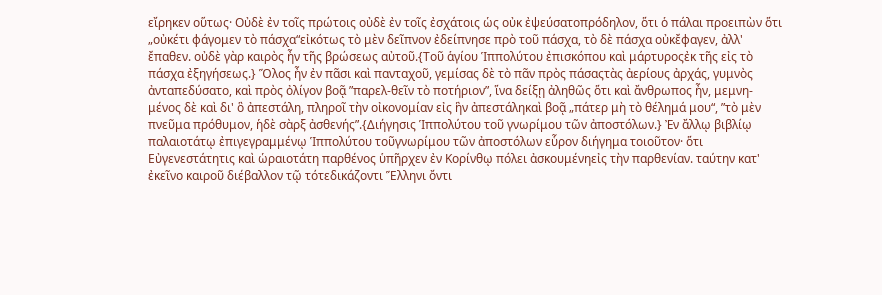εἴρηκεν οὕτως· Οὐδὲ ἐν τοῖς πρώτοις οὐδὲ ἐν τοῖς ἐσχάτοις ὡς οὐκ ἐψεύσατοπρόδηλον, ὅτι ὁ πάλαι προειπὼν ὅτι „οὐκέτι φάγομεν τὸ πάσχα“εἰκότως τὸ μὲν δεῖπνον ἐδείπνησε πρὸ τοῦ πάσχα, τὸ δὲ πάσχα οὐκἔφαγεν, ἀλλ' ἔπαθεν. οὐδὲ γὰρ καιρὸς ἦν τῆς βρώσεως αὐτοῦ.{Τοῦ ἁγίου Ἱππολύτου ἐπισκόπου καὶ μάρτυροςἐκ τῆς εἰς τὸ πάσχα ἐξηγήσεως.} Ὅλος ἦν ἐν πᾶσι καὶ πανταχοῦ, γεμίσας δὲ τὸ πᾶν πρὸς πάσαςτὰς ἀερίους ἀρχάς, γυμνὸς ἀνταπεδύσατο, καὶ πρὸς ὀλίγον βοᾷ ”παρελ-θεῖν τὸ ποτήριον”, ἵνα δείξῃ ἀληθῶς ὅτι καὶ ἄνθρωπος ἦν, μεμνη-μένος δὲ καὶ δι' ὃ ἀπεστάλη, πληροῖ τὴν οἰκονομίαν εἰς ἣν ἀπεστάληκαὶ βοᾷ „πάτερ μὴ τὸ θέλημά μου“, ”τὸ μὲν πνεῦμα πρόθυμον, ἡδὲ σὰρξ ἀσθενής”.{Διήγησις Ἱππολύτου τοῦ γνωρίμου τῶν ἀποστόλων.} Ἐν ἄλλῳ βιβλίῳ παλαιοτάτῳ ἐπιγεγραμμένῳ Ἱππολύτου τοῦγνωρίμου τῶν ἀποστόλων εὗρον διήγημα τοιοῦτον· ὅτι Εὐγενεστάτητις καὶ ὡραιοτάτη παρθένος ὑπῆρχεν ἐν Κορίνθῳ πόλει ἀσκουμένηεἰς τὴν παρθενίαν. ταύτην κατ' ἐκεῖνο καιροῦ διέβαλλον τῷ τότεδικάζοντι Ἕλληνι ὄντι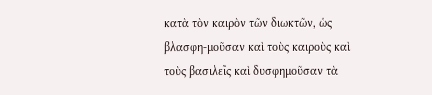κατὰ τὸν καιρὸν τῶν διωκτῶν, ὡς βλασφη-μοῦσαν καὶ τοὺς καιροὺς καὶ τοὺς βασιλεῖς καὶ δυσφημοῦσαν τὰ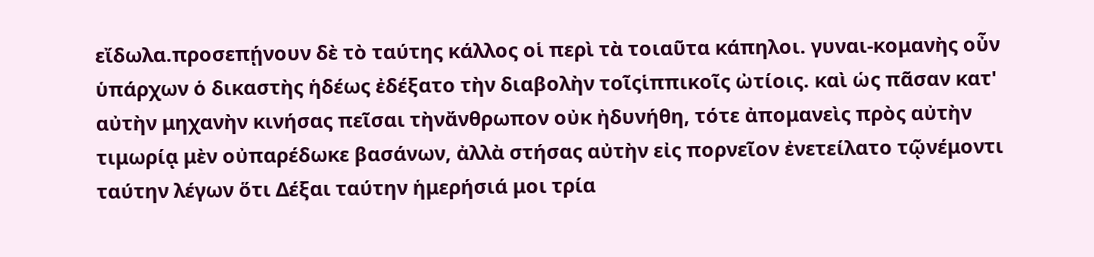εἴδωλα.προσεπῄνουν δὲ τὸ ταύτης κάλλος οἱ περὶ τὰ τοιαῦτα κάπηλοι. γυναι-κομανὴς οὖν ὑπάρχων ὁ δικαστὴς ἡδέως ἐδέξατο τὴν διαβολὴν τοῖςἱππικοῖς ὠτίοις. καὶ ὡς πᾶσαν κατ' αὐτὴν μηχανὴν κινήσας πεῖσαι τὴνἄνθρωπον οὐκ ἠδυνήθη, τότε ἀπομανεὶς πρὸς αὐτὴν τιμωρίᾳ μὲν οὐπαρέδωκε βασάνων, ἀλλὰ στήσας αὐτὴν εἰς πορνεῖον ἐνετείλατο τῷνέμοντι ταύτην λέγων ὅτι Δέξαι ταύτην ἡμερήσιά μοι τρία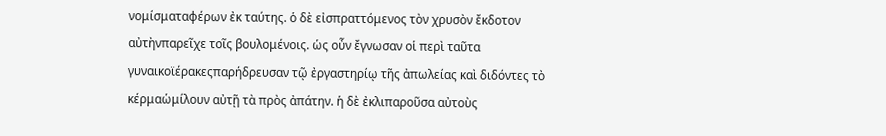νομίσματαφέρων ἐκ ταύτης. ὁ δὲ εἰσπραττόμενος τὸν χρυσὸν ἔκδοτον αὐτὴνπαρεῖχε τοῖς βουλομένοις. ὡς οὖν ἔγνωσαν οἱ περὶ ταῦτα γυναικοϊέρακεςπαρήδρευσαν τῷ ἐργαστηρίῳ τῆς ἀπωλείας καὶ διδόντες τὸ κέρμαὡμίλουν αὐτῇ τὰ πρὸς ἀπάτην. ἡ δὲ ἐκλιπαροῦσα αὐτοὺς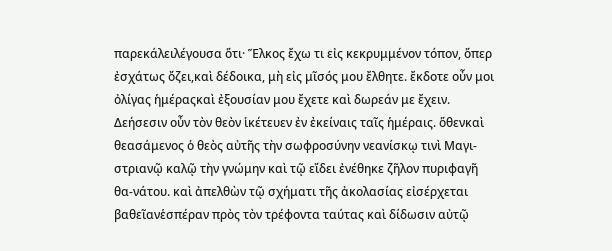παρεκάλειλέγουσα ὅτι· Ἕλκος ἔχω τι εἰς κεκρυμμένον τόπον, ὅπερ ἐσχάτως ὄζει,καὶ δέδοικα, μὴ εἰς μῖσός μου ἔλθητε. ἔκδοτε οὖν μοι ὀλίγας ἡμέραςκαὶ ἐξουσίαν μου ἔχετε καὶ δωρεάν με ἔχειν. Δεήσεσιν οὖν τὸν θεὸν ἱκέτευεν ἐν ἐκείναις ταῖς ἡμέραις. ὅθενκαὶ θεασάμενος ὁ θεὸς αὐτῆς τὴν σωφροσύνην νεανίσκῳ τινὶ Μαγι-στριανῷ καλῷ τὴν γνώμην καὶ τῷ εἴδει ἐνέθηκε ζῆλον πυριφαγῆ θα-νάτου. καὶ ἀπελθὼν τῷ σχήματι τῆς ἀκολασίας εἰσέρχεται βαθεῖανἑσπέραν πρὸς τὸν τρέφοντα ταύτας καὶ δίδωσιν αὐτῷ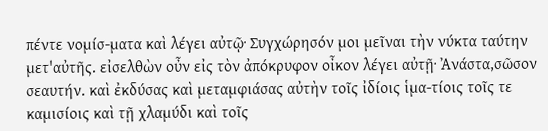πέντε νομίσ-ματα καὶ λέγει αὐτῷ· Συγχώρησόν μοι μεῖναι τὴν νύκτα ταύτην μετ'αὐτῆς. εἰσελθὼν οὖν εἰς τὸν ἀπόκρυφον οἶκον λέγει αὐτῇ· Ἀνάστα,σῶσον σεαυτήν. καὶ ἐκδύσας καὶ μεταμφιάσας αὐτὴν τοῖς ἰδίοις ἱμα-τίοις τοῖς τε καμισίοις καὶ τῇ χλαμύδι καὶ τοῖς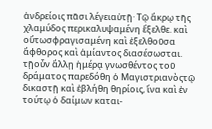ἀνδρείοις πᾶσι λέγειαὐτῇ· Τῷ ἄκρῳ τῆς χλαμύδος περικαλυψαμένη ἔξελθε. καὶ οὕτωσφραγισαμένη καὶ ἐξελθοῦσα ἄφθορος καὶ ἀμίαντος διασέσωσται. τῇοὖν ἄλλῃ ἡμέρᾳ γνωσθέντος τοῦ δράματος παρεδόθη ὁ Μαγιστριανὸςτῷ δικαστῇ καὶ ἐβλήθη θηρίοις, ἵνα καὶ ἐν τούτῳ ὁ δαίμων καται-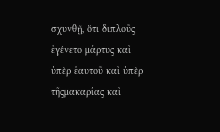σχυνθῇ, ὅτι διπλοῦς ἐγένετο μάρτυς καὶ ὑπὲρ ἑαυτοῦ καὶ ὑπὲρ τῆςμακαρίας καὶ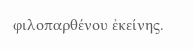φιλοπαρθένου ἐκείνης.